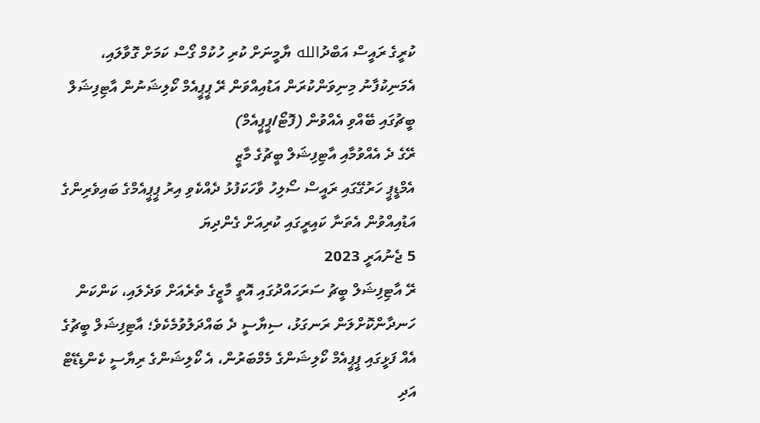ކުރީގެ ރައީސް އަބްދުالله ޔާމީނަށް ކުރި ހުކުމް ގޯސް ކަމަށް ގޮވާލައި، އެމަނިކުފާނު މިނިވަންކުރަން އަޑުއިއްވަން ރޭ ޕީޕީއެމް ކޯލިޝަނުން އާޓިފިޝަލް ބީޗުގައި ބޭއްވި އެއްވުން (ފޮޓޯ/ޕީޕީއެމް)
ރޭގެ ދެ އެއްވުމާއި އާޓިފިޝަލް ބީޗުގެ މާޒީ
އެމްޑީޕީ ހަރުގޭގައި ރައީސް ސޯލިހު ވާހަކަފުޅު ދެއްކެވި އިރު ޕީޕީއެމްގެ ބައިވެރިންގެ އަޑުއިއްވުން އެތަނާ ކައިރީގައި ކުރިއަށް ގެންދިޔަ
5 ޖެނުއަރީ 2023
ރޭ އާޓިފިޝަލް ބީޗު ސަރަހައްދުގައި އޮތީ މާޒީގެ ތެރެއަށް ވަދެލައި، ކަންކަން ހަނދާންކޮށްލަން ރަނގަޅު، ސިޔާސީ ދެ ބައްދަލުވުމެކެވެ؛ އާޓިފިޝަލް ބީޗުގެ އެއް ފަޅީގައި ޕީޕީއެމް ކޯލިޝަންގެ މެމްބަރުން، އެ ކޯލިޝަންގެ ރިޔާސީ ކެންޑިޑޭޓް އަދި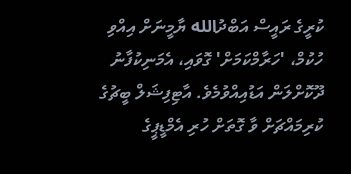ކުރީގެ ރައީސް އަބްދުالله ޔާމީނަށް އިއްވި ހުކުމް، 'ހަރާމްކަމަށް' ގޮވައި، އެމަނިކުފާނު ދޫކޮށްލަން އަޑުއިއްވުމެވެ. އާޓިފިޝަލް ބީޗުގެ ކުރިމައްޗަށް ވާ ގޮތަށް ހުރި އެމްޑީޕީގެ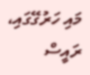މައި ހަރުގޭގައި، ރައީސް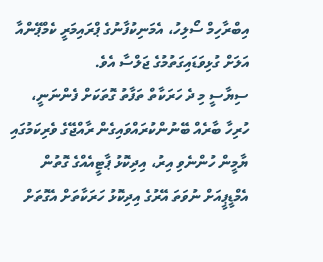އިބްރާހިމް ސޯލިހު، އެމަނިކުފާނުގެ ޕްރައިމަރީ ކެމްޕޭންއާ އަލަށް ގުޅިވަޑައިގަތުމުގެ ޖަލްސާ އެވެ.
ސިޔާސީ މި ދެ ހަރަކާތް ތަފާތު ގޮތަކަށް ފެންނަނީ، ހުރިހާ ބާރެއް ބޭނުންކުރައްވައިގެން ރާއްޖޭގެ ވެރިކަމުގައި ޔާމީން ހުންނެވި އިރު، އިދިކޮޅު ޕާޓީއެއްގެ ގޮތުން އެމްޑީޕީއަށް ނުވަތަ އޭރުގެ އިދިކޮޅު ހަރަކާތަށް އެގޮތަށް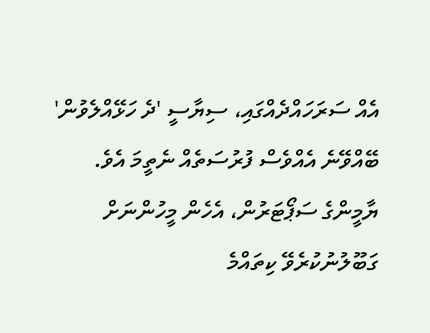އެއް ސަރަހައްދެއްގައި، ސިޔާސީ 'ދެ ހަޅޭއްލެވުން' ބޭއްވޭނެ އެއްވެސް ފުރުސަތެއް ނެތީމަ އެވެ.
ޔާމީންގެ ސަޕޯޓަރުން، އެހެން މީހުންނަށް ގަބޫލުނުކުރެވޭ ކިތައްމެ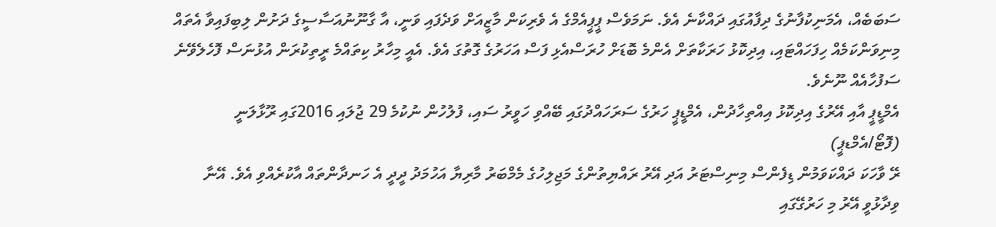ސަބަބެއް، އެމަނިކުފާނުގެ ދިފާއުގައި ދައްކާނެ އެވެ. ނަމަވެސް ޕީޕީއެމްގެ އެ ވެރިކަން މާޒީއަށް ވަދެފައި ވަނީ، އާ ގާނޫނުއަސާސީގެ ދަށުން ލިބިފައިވާ އެތައް މިނިވަންކަމެއް ހިފަހައްޓައި، އިދިކޮޅު ހަރަކާތަށް އެންމެ ބޮޑަށް ހުރަސްއެޅި ފަސް އަހަރުގެ ގޮތުގަ އެވެ. އެއީ މިހާރު ކިތައްމެ ރީތިކުރަން އުޅުނަސް ފޮހެލެވޭނެ ސަފުހާއެއް ނޫނެވެ.
އެމްޑީޕީ އާއި އޭރުގެ އިދިކޮޅު އިއްތިހާދުން، އެމްޑީޕީ ހަރުގެ ސަރަހައްދުގައި ބޭއްވި ހަވީރު ސައި، ފުލުހުން ނުކުމެ 29 ޖުލައި 2016ގައި ރޫޅާލަނީ (ފޮޓޯ/އެމްޑޕީ)
ރޭ ވާހަކަ ދައްކަވަމުން ޑިފެންސް މިނިސްޓަރު އަދި އޭރު ރައްޔިތުންގެ މަޖިލިހުގެ މެމްބަރު މާރިޔާ އަހުމަދު ދީދީ އެ ހަނދާންތައް އާކުރެއްވި އެވެ. އޭނާ ވިދާޅުވީ އޭރު މި ހަރުގޭގައި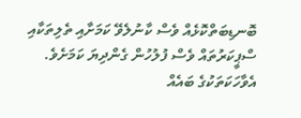ބޮނޑިބަތްކޮޅެއް ވެސް ކާނުލެވޭ ކަމަށާއި ތެލިތަކާއި ސްޕީކަރުތައް ވެސް ފުލުހުން ގެންދިޔަ ކަމަށެވެ.
އެވާހަކަތަކުގެ ބައެއް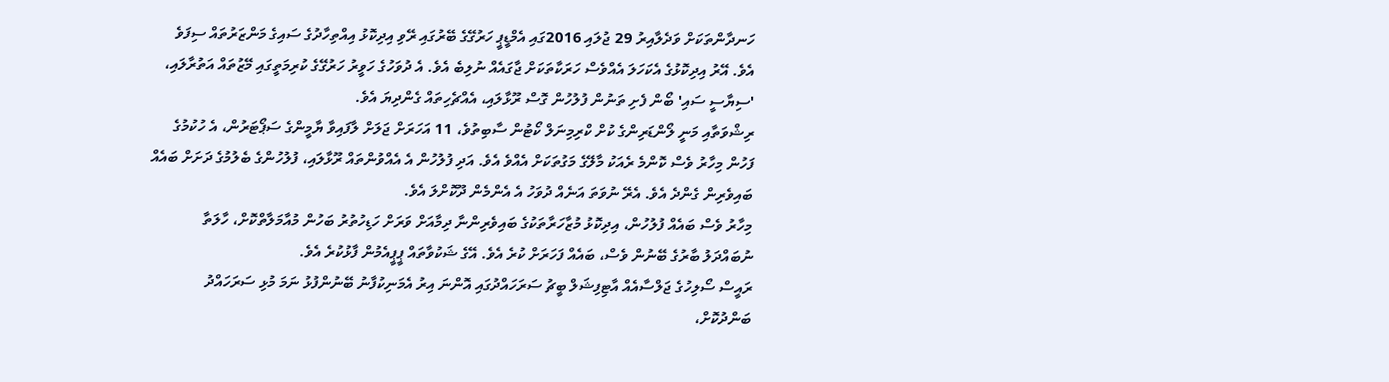ހަނދާންތަކަށް ވަދެލާއިރު 29 ޖުލައި 2016ގައި އެމްޑީޕީ ހަރުގޭގެ ބޭރުގައި ރޭވި އިދިކޮޅު އިއްތިހާދުގެ ސައިގެ މަންޒަރުތައް ސިފަވެ އެވެ. އޭރު އިދިކޮޅުގެ އެކަހަލަ އެއްވެސް ހަރަކާތަކަށް ޖާގައެއް ނުލިބެ އެވެ. އެ ދުވަހުގެ ހަވީރު ހަރުގޭގެ ކުރިމަތީގައި މޭޒުތައް އަތުރާލައި، 'ސިޔާސީ ސައި' ބޯން ފެށި ތަނުން ފުލުހުން ގޮސް ރޫޅާލައި، އެއްޗެހިތައް ގެންދިޔަ އެވެ.
ރިޝްވަތާއި މަނީ ލޯންޑަރިންގެ ކުށް ކްރިމިނަލް ކޯޓުން ސާބިތުވެ، 11 އަހަރަށް ޖަލަށް ލާފައިވާ ޔާމީންގެ ސަޕޯޓަރުން، އެ ހުކުމުގެ ފަހުން މިހާރު ވެސް ކޮންމެ ރެއަކު މާލޭގެ މަގުތަކަށް އެއްވެ އެވެ. އަދި ފުލުހުން އެ އެއްވުންތައް ރޫޅާލައި، ފުލުހުންގެ ބެލުމުގެ ދަށަށް ބައެއް ބައިވެރިން ގެންދެ އެވެ. އެރޭ ނުވަތަ އަނެއް ދުވަހު އެ އެންމެން ދޫކޮށްލަ އެވެ.
މިހާރު ވެސް ބައެއް ފުލުހުން، އިދިކޮޅު މުޒާހަރާތަކުގެ ބައިވެރިންނާ ދިމާއަށް ވަރަށް ހަޑިހުތުރު ބަހުން މުއާމަލާތްކޮށް، ހާލަތާ ނުބައްދަލު ބާރުގެ ބޭނުން ވެސް، ބައެއް ފަހަރަށް ކުރެ އެވެ. އޭގެ ޝަކުވާތައް ޕީޕީއެމުން ފާޅުކުރެ އެވެ.
ރައީސް ސޯލިހުގެ ޖަލްސާއެއް އާޓިފިޝަލް ބީޗު ސަރަހައްދުގައި އޮންނަ އިރު އެމަނިކުފާނު ބޭނުންފުޅު ނަމަ މުޅި ސަރަހައްދު ބަންދުކޮށް،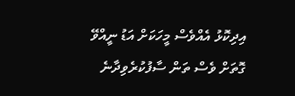އިދިކޮޅު އެއްވެސް މީހަކަށް އަޑު ނީއްވޭ ގޮތަށް ވެސް ތަން ސާފުކުރެވިދާނެ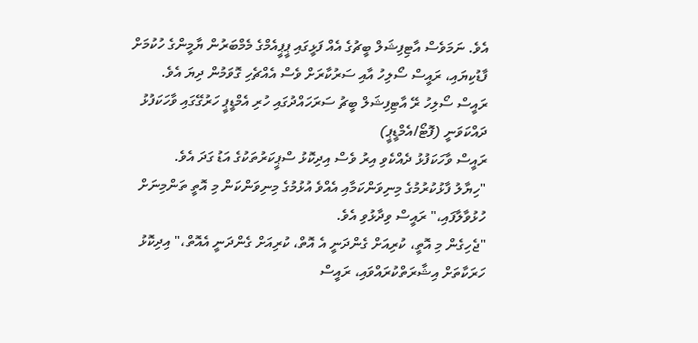އެވެ. ނަމަވެސް އާޓިފިޝަލް ބީޗުގެ އެއް ފަޅީގައި ޕީޕީއެމްގެ މެމްބަރުން ޔާމީންގެ ހުކުމަށް ފާޑުކިޔައި، ރައީސް ސޯލިހު އާއި ސަރުކާރަށް ވެސް އެއްޗެހި ގޮވަމުން ދިޔަ އެވެ.
ރައީސް ސޯލިހު ރޭ އާޓިފިޝަލް ބީޗު ސަރަހައްދުގައި ހުރި އެމްޑީޕީ ހަރުގޭގައި ވާހަކަފުޅު ދައްކަވަނީ (ފޮޓޯ/އެމްޑީޕީ)
ރައީސް ވާހަކަފުޅު ދެއްކެވި އިރު ވެސް އިދިކޮޅު ސްޕީކަރުތަކުގެ އަޑު ގަދަ އެވެ.
"ހިޔާލު ފާޅުކުރުމުގެ މިނިވަންކަމާއި އެއްވެ އުޅުމުގެ މިނިވަންކަން މި އޮތީ ތަންމިނަށް ހުޅުވާލާފައި،" ރައީސް ވިދާޅުވި އެވެ.
"ޖެހިގެން މި އޮތީ، ކުރިއަށް ގެންދަނީ އެ އޮތް، ކުރިއަށް ގެންދަނީ އެއޮތް،" އިދިކޮޅު ހަރަކާތަށް އިޝާރަތްކުރައްވައި، ރައީސް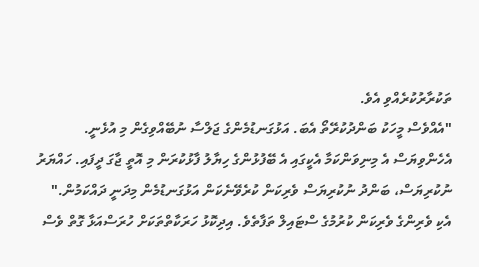ތަކުރާރުކުރެއްވި އެވެ.
"އެއްވެސް މީހަކު ބަންދުކުރޭތޯ އެބަ. އަޅުގަނޑުމެންގެ ޖަލްސާ ނުބޭއްވިގެން މި އުޅެނީ. އެހެންވިޔަސް އެ މިނިވަންކަމާ އެކީގައި އެ ބޭފުޅުންގެ ހިޔާލު ފާޅުކުރަން މި އޮތީ ޖާގަ ދީފައި. ހައްޔަރު ނުކުރިޔަސް، ބަންދު ނުކުރިޔަސް ވެރިކަން ކުރެވޭނެކަން އަޅުގަނޑުމެން މިދަނީ ދައްކަމުން."
އެކި ވެރިންގެ ވެރިކަން ކުރުމުގެ ސްޓައިލް ތަފާތެވެ. އިދިކޮޅު ހަރަކާތްތަކަށް ހުރަސްއަޅާ ގޮތް ވެސް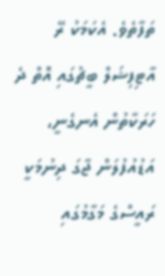ތަފާތެވެ. އެކަމަކު ރޭ އާޓިފިޝަލް ބީޗުގައި އޮތް ދެ ހަރަކާތުން އެނގެނީ، އަޑުއުފުލަން ޖާގަ ދިނުމަކީ ރައީސްގެ މަގާމުގައި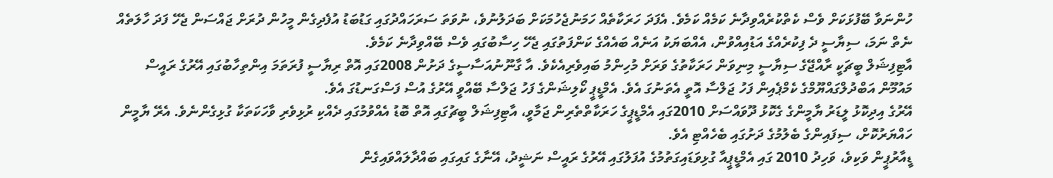ހުންނަވާ ބޭފުޅަކަށް ވެސް ކެތްކުރެއްވިދާނެ ކަމެއް ކަމެވެ. އެފަދަ ހަރަކާތެއް ހަމަނުޖެހުމަކަށް ބަދަލުނުވެ، ނުވަތަ ސަރަހައްދުގައި ގަޑުބަޑު އުފެދިގެން މީހުން ދުރަށް ޖައްސަން ޖެހޭ ފަދަ ހާލަތެއް ނެތް ނަމަ، ސިޔާސީ ދެ ފިކުރެއްގެ އަޑުއިއްވުން، އެއްބަޔަކު އަނެއް ބައެއްގެ ކަންފަތުގައި ޖެހޭ ހިސާބުގައި ވެސް ބޭއްވިދާނެ ކަމެވެ.
އާޓިފިޝަލް ބީޗަކީ ރާއްޖޭގެ ސިޔާސީ މިނިވަން ހަރަކާތުގެ ވަރަށް މުހިންމު ބައިވެރިއެކެވެ. އާ ގާނޫނުއަސާސީގެ ދަށުން 2008ގައި އޮތް ރިޔާސީ ފުރަތަމަ އިންތިހާބުގައި އޭރުގެ ރައީސް މައުމޫން އަބްދުލްގައްޔޫމްގެ ކެމްޕެއިން ފަހު ޖަލްސާ އޮތީ އެތަނުގަ އެވެ. އެމްޑީޕީ ކޯލިޝަންގެ ފަހު ޖަލްސާ ބޭއްވީ އޭރުގެ އުސް ފަސްގަނޑުގަ އެވެ.
އޭރުގެ އިދިކޮޅު ލީޑަރު ޔާމީންގެ ގެކޮޅު ދޫވައްސަށް 2010ގައި އެމްޑީޕީގެ ހަރަކާތްތެރިން ޖަމާވީ، އާޓިފިޝަލް ބީޗުގައި އޮތް ބޮޑު އެއްވުމުގައި ދެއްކި ރުޅިވެރި ވާހަކަތަކާ ގުޅިގެންނެވެ. އެރޭ ޔާމީން ހައްޔަރުކޮށް، ސިފައިންގެ ބެލުމުގެ ދަށުގައި ބެހެއްޓި އެވެ.
ޑީއާރުޕީން ވަކިވެ، ވަހިދު 2010 ގައި އެމްޑީޕީއާ ގުޅިވަޑައިގަތުމުގެ އުފަލުގައި އޭރުގެ ރައީސް ނަޝީދު، އޭނާގެ ގައިގައި ބައްދާލައްވައިގެން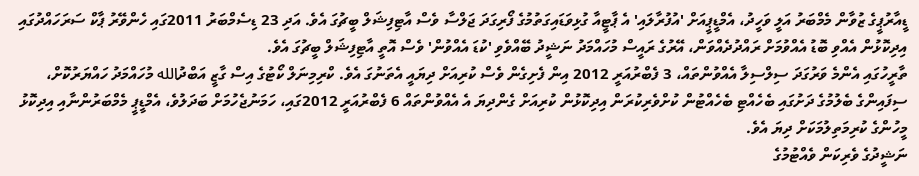ޑީއާރުޕީގެ ޒުވާން މެމްބަރު އަލީ ވަހީދު، އެމްޑީޕީއަށް 'އުފުރާލައި' އެ ޕާޓީއާ ގުޅިވަޑައިގަތުމުގެ ފޯރިގަދަ ޖަލްސާ ވެސް އާޓިފިޝަލް ބީޗުގަ އެވެ. އަދި 23 ޑިސެމްބަރު 2011ގައި ހެންވޭރު ޕާކް ސަރަހައްދުގައި އިދިކޮޅުން އެއްވި ބޮޑު އެއްވުމަށް ރައްދުދެއްވަން، އޭރުގެ ރައީސް މުހައްމަދު ނަޝީދު ބޭއްވެވި 'ކުޑަ އެއްވުން' ވެސް އޮތީ އާޓިފިޝަލް ބީޗުގަ އެވެ.
ތާރީހުގައި އެންމެ ވަރުގަދަ ސިލްސިލާ އެއްވުންތައް، 3 ފެބްރުއަރީ 2012 އިން ފެށިގެން ވެސް ކުރިއަށް ދިޔައީ އެތަނުގަ އެވެ. ކްރިމިނަލް ކޯޓުގެ އިސް ގާޒީ އަބްދުالله މުހައްމަދު ހައްޔަރުކޮށް، ސިފައިންގެ ބެލުމުގެ ދަށުގައި ބެހެއްޓި ބެހެއްޓުން ކުށްވެރިކުރަން އިދިކޮޅުން ކުރިއަށް ގެންދިޔަ އެ އެއްވުންތައް 6 ފެބްރުއަރީ 2012ގައި، ހަމަނުޖެހުމަށް ބަދަލުވެ، އެމްޑީޕީ މެމްބަރުންނާއި އިދިކޮޅު މީހުންގެ ކުރިމަތިލުމަކަށް ދިޔަ އެވެ.
ނަޝީދުގެ ވެރިކަން ވެއްޓުމުގެ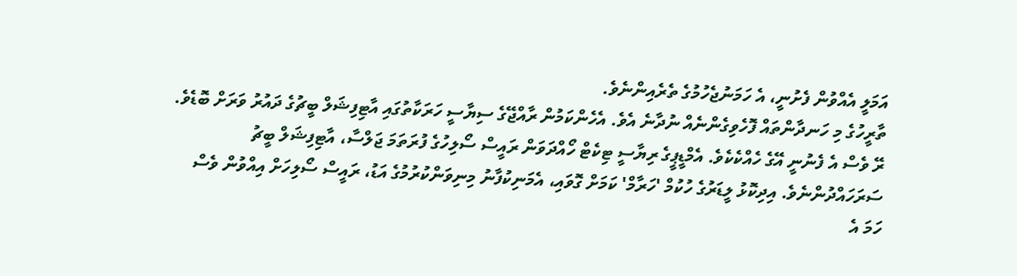އަމަލީ އެއްވުން ފެށުނީ، އެ ހަމަނުޖެހުމުގެ ތެރެއިންނެވެ.
ތާރީހުގެ މި ހަނދާންތައް ފޮހެވިގެންނެއް ނުދާނެ އެވެ. އެހެންކަމުން ރާއްޖޭގެ ސިޔާސީ ހަރަކާތުގައި އާޓިފިޝަލް ބީޗުގެ ދައުރު ވަރަށް ބޮޑެވެ.
ރޭ ވެސް އެ ފެނުނީ އޭގެ ހެއްކެކެވެ. އެމްޑީޕީގެ ރިޔާސީ ޓިކެޓް ހޯއްދަވަން ރައީސް ސޯލިހުގެ ފުރަތަމަ ޖަލްސާ، އާޓިފިޝަލް ބީޗު ސަރަހައްދުންނެވެ. އިދިކޮޅު ލީޑަރުގެ ހުކުމް 'ހަރާމް' ކަމަށް ގޮވައި، އެމަނިކުފާނު މިނިވަންކުރުމުގެ އަޑު، ރައީސް ސޯލިހަށް އިއްވުން ވެސް ހަމަ އެ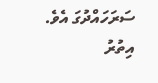ސަރަހައްދުގަ އެވެ.
އިތުރު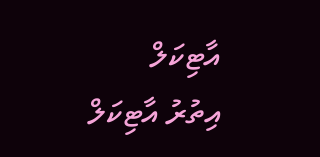އާޓިކަލް
އިތުރު އާޓިކަލް